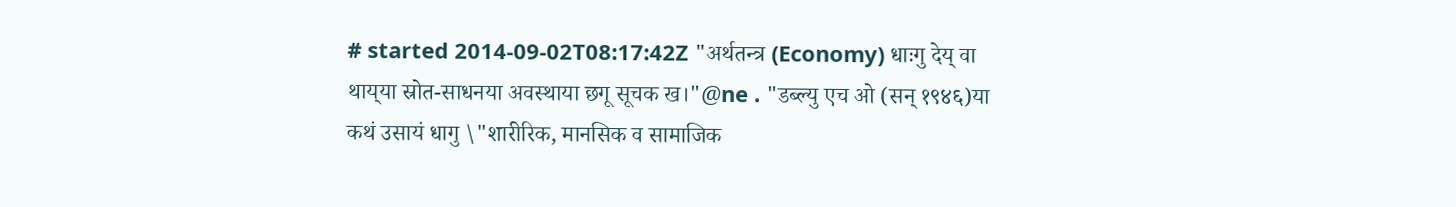# started 2014-09-02T08:17:42Z "अर्थतन्त्र (Economy) धाःगु देय् वा थाय्‌या स्रोत-साधनया अवस्थाया छगू सूचक ख।"@ne . "डब्ल्यु एच ओ (सन् १९४६)या कथं उसायं धागु \"शारीरिक, मानसिक व सामाजिक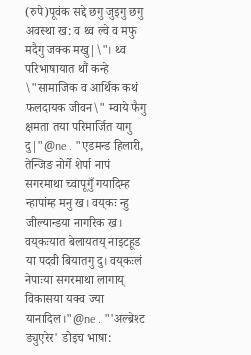(रुपे)पूवंक सद्दे छगु जुइगु छगु अवस्था ख: व थ्व ल्वे व मफु मदैगु जक्क मखु|\"। थ्व परिभाषायात थौं कन्हे \"सामाजिक व आर्थिक कथं फलदायक जीवन\" म्वाये फैगु क्षमता तया परिमार्जित यागु दु|"@ne . "एडमन्ड हिलारी, तेन्जिङ नोर्गे शेर्पा नापं सगरमाथा च्वापूगुँ गयादिम्ह न्हापांम्ह मनु ख। वय्‌कः न्हु जील्यान्डया नागरिक ख। वय्‌कःयात बेलायतय् नाइटहूड या पदवी बियातगु दु। वय्‌कःलं नेपाःया सगरमाथा लागाय् विकासया यक्व ज्या यानादिल।"@ne . "'अल्ब्रेश्ट ड्युएरेर' डोइच भाषा: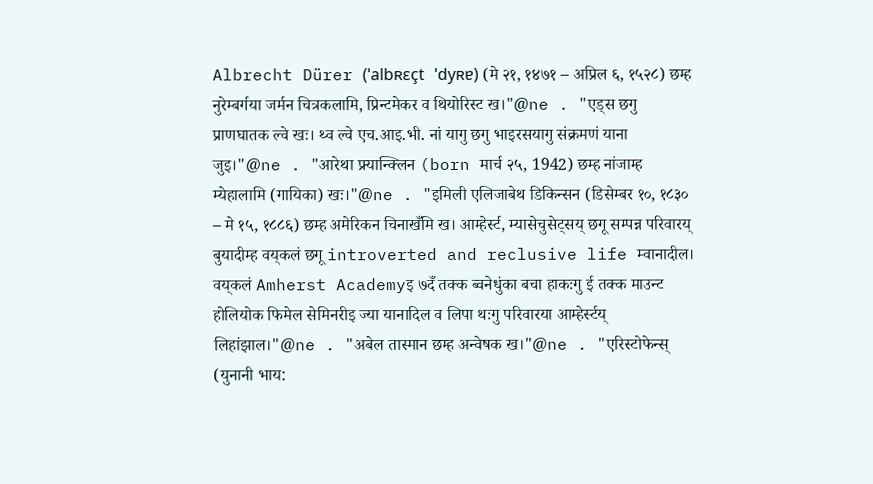Albrecht Dürer (ˈalbʀɛçt ˈdyʀɐ) (मे २१, १४७१ – अप्रिल ६, १५२८) छम्ह नुरेम्बर्गया जर्मन चित्रकलामि, प्रिन्टमेकर व थियोरिस्ट ख।"@ne . "एड्स छगु प्राणघातक ल्वे खः। थ्व ल्वे एच.आइ.भी. नां यागु छगु भाइरसयागु संक्रमणं याना जुइ।"@ne . "आरेथा फ्र्यान्क्लिन (born मार्च २५, 1942) छम्ह नांजाम्ह म्येहालामि (गायिका) खः।"@ne . "इमिली एलिजाबेथ डिकिन्सन (डिसेम्बर १०, १८३० – मे १५, १८८६) छम्ह अमेरिकन चिनाखँमि ख। आम्हेर्स्ट, म्यासेचुसेट्सय् छगू सम्पन्न परिवारय् बुयादीम्ह वय्‌कलं छगू introverted and reclusive life म्वानादील। वय्‌कलं Amherst Academyइ ७दँ तक्क ब्वनेधुंका बचा हाकःगु ई तक्क माउन्ट होलियोक फिमेल सेमिनरीइ ज्या यानादिल व लिपा ‌थःगु परिवारया आम्हेर्स्टय् लिहांझाल।"@ne . "अबेल तास्मान छम्ह अन्वेषक ख।"@ne . "एरिस्टोफेन्स् (युनानी भाय: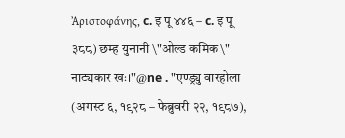Ἀριστοφάνης, c. इ पू ४४६ – c. इ पू ३८८) छम्ह युनानी \"ओल्ड कमिक\" नाट्यकार खः।"@ne . "एण्ड्र्यु वारहोला (अगस्ट ६, १९२८ – फेब्रुवरी २२, १९८७),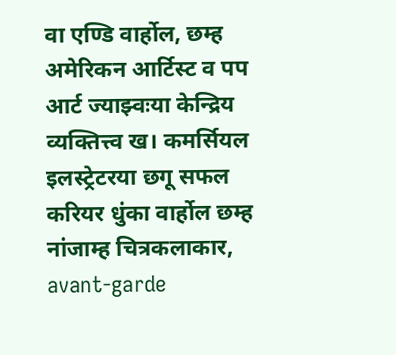वा एण्डि वार्होल, छम्ह अमेरिकन आर्टिस्ट व पप आर्ट ज्याझ्वःया केन्द्रिय व्यक्तित्त्व ख। कमर्सियल इलस्ट्रेटरया छगू सफल करियर धुंका वार्होल छम्ह नांजाम्ह चित्रकलाकार, avant-garde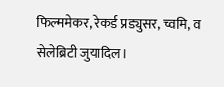फिल्ममेकर, रेकर्ड प्रड्युसर, च्वमि, व सेलेब्रिटी जुयादिल।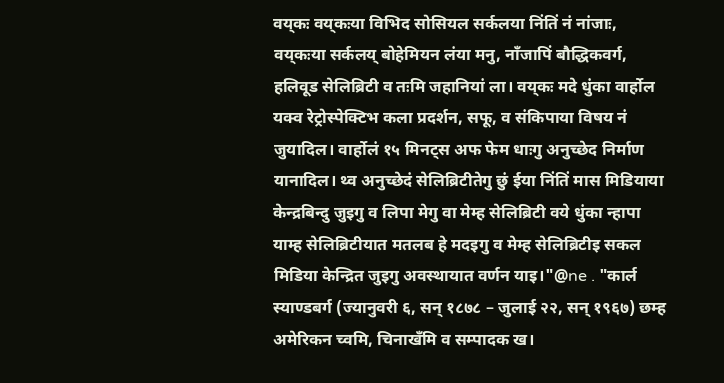वय्‌कः वय्‌कःया विभिद सोसियल सर्कलया निंतिं नं नांजाः, वय्‌कःया सर्कलय् बोहेमियन लंया मनु, नाँजापिं बौद्धिकवर्ग, हलिवूड सेलिब्रिटी व तःमि जहानियां ला। वय्‌कः मदे धुंका वार्होल यक्व रेट्रोस्पेक्टिभ कला प्रदर्शन, सफू, व संकिपाया विषय नं जुयादिल। वार्होलं १५ मिनट्स अफ फेम धाःगु अनुच्छेद निर्माण यानादिल। थ्व अनुच्छेदं सेलिब्रिटीतेगु छुं ईया निंतिं मास मिडियाया केन्द्रबिन्दु जुइगु व लिपा मेगु वा मेम्ह सेलिब्रिटी वये धुंका न्हापा याम्ह सेलिब्रिटीयात मतलब हे मदइगु व मेम्ह सेलिब्रिटीइ सकल मिडिया केन्द्रित जुइगु अवस्थायात वर्णन याइ।"@ne . "कार्ल स्याण्डबर्ग (ज्यानुवरी ६, सन् १८७८ – जुलाई २२, सन् १९६७) छम्ह अमेरिकन च्वमि, चिनाखँमि व सम्पादक ख।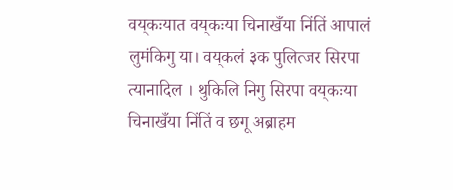वय्‌कःयात वय्‌कःया चिनाखँया निंतिं आपालं लुमंकिगु या। वय्‌कलं ३क पुलित्जर सिरपा त्यानादिल । थुकिलि निगु सिरपा वय्‌कःया चिनाखँया निंतिं व छगू अब्राहम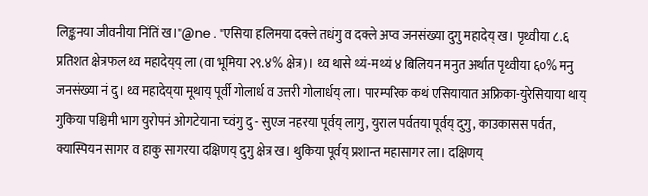लिङ्कनया जीवनीया निंतिं ख।"@ne . "एसिया हलिमया दक्ले तधंगु व दक्ले अप्व जनसंख्या दुगु महादेय् ख। पृथ्वीया ८.६ प्रतिशत क्षेत्रफल थ्व महादेय्‌य् ला (वा भूमिया २९.४% क्षेत्र)। थ्व थासे थ्यं-मथ्यं ४ बिलियन मनुत अर्थात पृथ्वीया ६०% मनु जनसंख्या नं दु। थ्व महादेय्‌या मूथाय् पूर्वी गोलार्ध व उत्तरी गोलार्धय् ला। पारम्परिक कथं एसियायात अफ्रिका-युरेसियाया थाय् गुकिया पश्चिमी भाग युरोपनं ओगटेयाना च्वंगु दु - सुएज नहरया पूर्वय् लागु, युराल पर्वतया पूर्वय् दुगु, काउकासस पर्वत, क्यास्पियन सागर व हाकु सागरया दक्षिणय् दुगु क्षेत्र ख। थुकिया पूर्वय् प्रशान्त महासागर ला। दक्षिणय्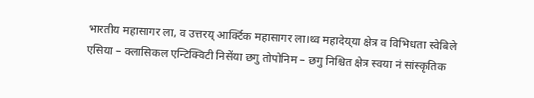भारतीय महासागर ला, व उत्तरय् आर्क्टिक महासागर ला।थ्व महादेय्‌या क्षेत्र व विभिधता स्वेबिले एसिया – क्लासिकल एन्टिक्विटी निसेंया छगु तोपोनिम – छगु निश्चित क्षेत्र स्वया नं सांस्कृतिक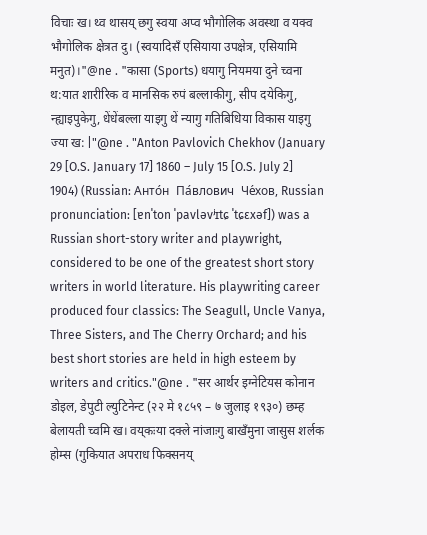विचाः ख। थ्व थासय् छगु स्वया अप्व भौगोलिक अवस्था व यक्व भौगोलिक क्षेत्रत दु। (स्वयादिसँ एसियाया उपक्षेत्र, एसियामि मनुत)।"@ne . "कासा (Sports) धयागु नियमया दुने च्वना थ:यात शारीरिक व मानसिक रुपं बल्लाकीगु, सीप दयेकिगु, न्ह्याइपुकेगु, धेंधेंबल्ला याइगु थें न्यागु गतिबिधिया विकास याइगु ज्या ख: |"@ne . "Anton Pavlovich Chekhov (January 29 [O.S. January 17] 1860 – July 15 [O.S. July 2] 1904) (Russian: Анто́н Па́влович Че́хов, Russian pronunciation: [ɐnˈton ˈpavləvʲɪtɕ ˈtɕɛxəf]) was a Russian short-story writer and playwright, considered to be one of the greatest short story writers in world literature. His playwriting career produced four classics: The Seagull, Uncle Vanya, Three Sisters, and The Cherry Orchard; and his best short stories are held in high esteem by writers and critics."@ne . "सर आर्थर इग्नेटियस कोनान डोइल, डेपुटी ल्युटिनेन्ट (२२ मे १८५९ – ७ जुलाइ १९३०) छम्ह बेलायती च्वमि ख। वय्‌कःया दक्ले नांजाःगु बाखँमुना जासुस शर्लक होम्स (गुकियात अपराध फिक्सनय्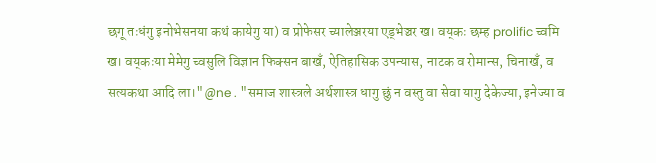छगू तःधंगु इनोभेसनया कथं कायेगु या) व प्रोफेसर च्यालेञ्जरया एड्भेञ्चर ख। वय्‌कः छम्ह prolific च्वमि ख। वय्‌कःया मेमेगु च्वसुलि विज्ञान फिक्सन बाखँ, ऐतिहासिक उपन्यास, नाटक व रोमान्स, चिनाखँ, व सत्यकथा आदि ला।"@ne . "समाज शास्त्रले अर्थशास्त्र धागु छुं न वस्तु वा सेवा यागु देकेज्या, इनेज्या व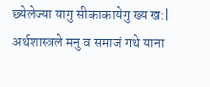छ्येलेज्या यागु सीकाकायेगु ख्य ख:| अर्थशास्त्रले मनु व समाजं गथे याना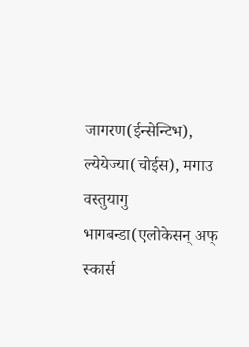जागरण(ईन्सेन्टिभ), ल्येयेज्या(चोईस), मगाउ वस्तुयागु भागबन्डा(एलोकेसन् अफ् स्कार्स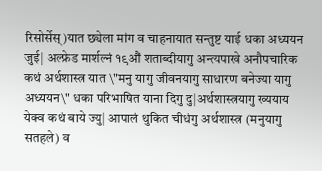रिसोर्सेस्)यात छ्येला मांग व चाहनायात सन्तुष्ट याई धका अध्ययन जुई| अल्फ्रेड मार्शल्नं १९औं शताब्दीयागु अन्त्यपाखे अनौपचारिक कथं अर्थशास्त्र यात \"मनु यागु जीवनयागु साधारण बनेज्या यागु अध्ययन\" धका परिभाषित याना दिगु दु|अर्थशास्त्रयागु ख्ययाय येक्व कथं बाये ज्यु| आपालं थुकित चीधंगु अर्थशास्त्र (मनुयागु सतहले) व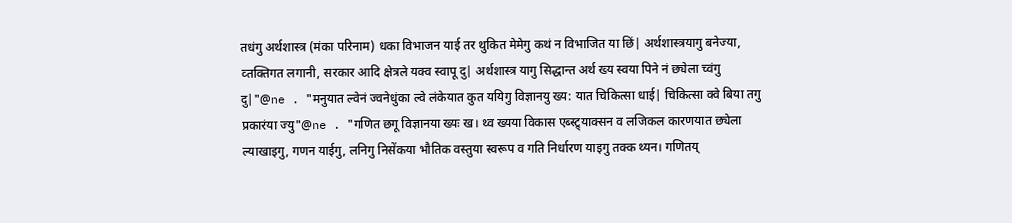तधंगु अर्थशास्त्र (मंका परिनाम) धका विभाजन याई तर थुकित मेमेगु कथं न विभाजित या छिं| अर्थशास्त्रयागु बनेज्या, व्तक्तिगत लगानी, सरकार आदि क्षेत्रले यक्व स्वापू दु| अर्थशास्त्र यागु सिद्धान्त अर्थ ख्य स्वया पिने नं छ्येला च्वंगु दु|"@ne . "मनुयात ल्वेनं ज्वनेधुंका ल्वे लंकेयात कुत ययिगु विज्ञानयु ख्य: यात चिकित्सा धाई| चिकित्सा क्वे बिया तगु प्रकारंया ज्यु"@ne . "गणित छगू विज्ञानया ख्यः ख। थ्व ख्यया विकास एब्स्ट्र्याक्सन व लजिकल कारणयात छ्येला ल्याखाइगु, गणन याईगु, लनिगु निसेंकया भौतिक वस्तुया स्वरूप व गति निर्धारण याइगु तक्क थ्यन। गणितय्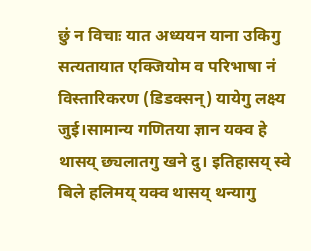छुं न विचाः यात अध्ययन याना उकिगु सत्यतायात एक्जियोम व परिभाषा नं विस्तारिकरण (डिडक्सन्) यायेगु लक्ष्य जुई।सामान्य गणितया ज्ञान यक्व हे थासय् छ्यलातगु खने दु। इतिहासय् स्वे बिले हलिमय् यक्व थासय् थन्यागु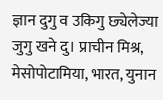ज्ञान दुगु व उकिगु छ्येलेज्या जुगु खने दु। प्राचीन मिश्र, मेसोपोटामिया, भारत, युनान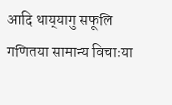आदि थाय्‌यागु सफूलि गणितया सामान्य विचाःया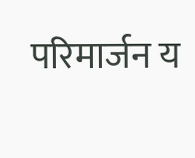परिमार्जन य